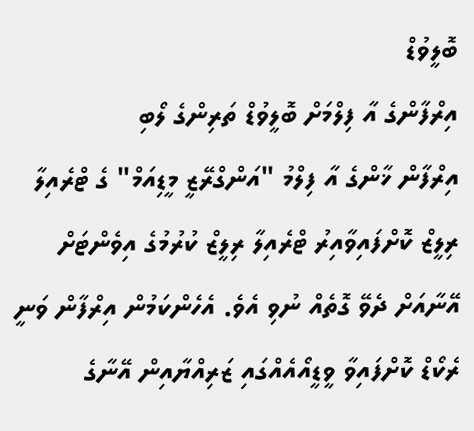ބޮލީވުޑް
އިރްފާންގެ އާ ފިލްމަށް ބޮލީވުޑް ތަރިންގެ ލޯބި
އިރްފާން ޚާންގެ އާ ފިލްމު "އަންގްރޭޒީ މީޑިއަމް" ގެ ޓްރެއިލާ ރިލީޒް ކޮށްފައިވާއިރު ޓްރެއިލާ ރިލީޒް ކުރުމުގެ އިވެންޓަށް އޭނާއަށް ދެވޭ ގޮތެއް ނުވި އެވެ. އެހެންކަމުން އިރްފާން ވަނީ ރެކޯޑް ކޮށްފައިވާ ވީޑީއޯއެއްގައި ޒަރިއްޔާއިން އޭނާގެ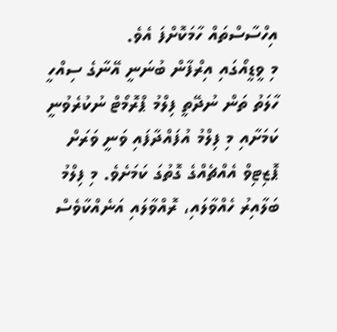އިހްސާސްތައް ހާމަކޮށްފަ އެވެ.
މި ވީޑީއޯގައި އިރްފާން ބުނަނީ އޭނާގެ ސިއްހީ ހާލަތު ތަން ނުދޭތީ ފިލްމު ޕްރޮމޯޓް ނުކުރެވުނީ ކަމަށާއި މި ފިލްމު އުފައްދާފައި ވަނީ ވަރަށް ޕޮޒިޓިވް އެއްޗެއްގެ ގޮތުގަ ކަމަށެވެ. މި ފިލްމު ބަލާއިރު ހެއްވާލައި، ރޮއްވާލައި އަނެއްކާވެސް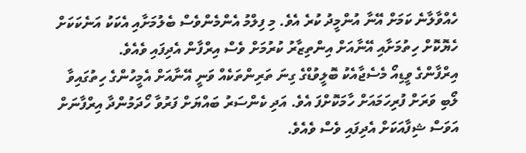ހެއްވާލާނެ ކަމަށް އޭނާ އުންމީދު ކުރެ އެވެ. މި ފިލްމު އެންމެންވެސް ބެލުމަށާއި އެކަކު އަނެކަކަށް ހެޔޮކޮށް ހިތުމަށާއި އޭނާއަށް އިންތިޒާރު ކުރުމަށް ވެސް އިރްފާން އެދިފައި ވެއެވެ.
އިރްފާންގެ ވީޑިއޯ މެސެޖާއެކު ބޮލީވުޑްގެ ގިނަ ތަރިންތަކެއް ވަނީ އޭނާއަށް އެމީހުންގެ ހިތުގައިވާ ލޯބި ވަރަށް ފުރިހަމައަށް ހާމަކޮށްފަ އެވެ. އަދި ކެންސަރު ބައްޔަށް ފަރުވާ ހޯދަމުންދާ އިރްފާނަށް އަވަސް ޝިފާއަކަށް އެދިފައި ވެސް ވެއެވެ.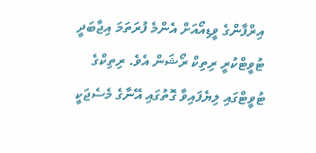އިރްފާންގެ ވީޑިއޯއަށް އެންމެ ފުރަތަމަ އިޖާބަދީ ޓުވީޓްކުރީ ރިތިކް ރޯޝަން އެވެ. ރިތިކްގެ ޓުވީޓްގައި ލިޔެފައިވާ ގޮތުގައި އޭނާގެ މެސެޖަކީ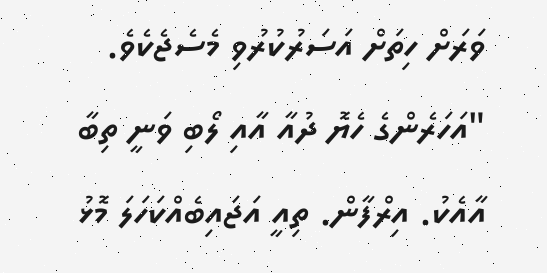ވަރަށް ހިތަށް އަސަރުކުރުވި މެސެޖެކެވެ.
"އަހަރެންގެ ހެޔޮ ދުއާ އާއި ލޯބި ވަނީ ތިބާ އާއެކު. އިރްފާން. ތިއީ އަޖައިބެއްކަހަލަ މޮޅު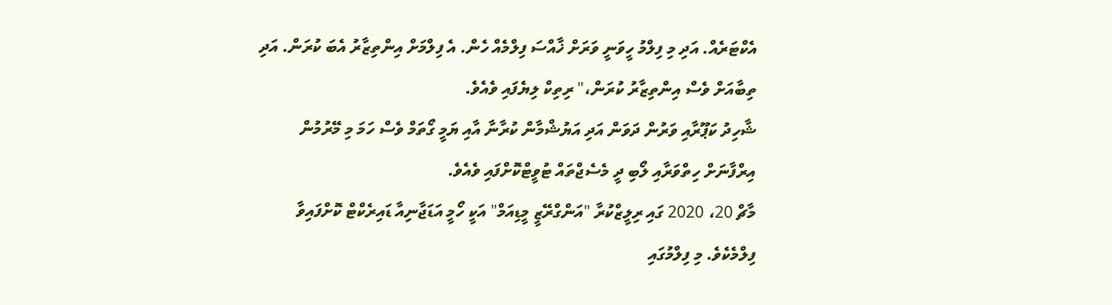އެކްޓަރެއް. އަދި މި ފިލްމު ހީވަނީ ވަރަށް ޚާއްސަ ފިލްމެއް ހެން. އެ ފިލްމަށް އިންތިޒާރު އެބަ ކުރަން. އަދި ތިބާއަށް ވެސް އިންތިޒާރު ކުރަން،" ރިތިކް ލިޔެފައި ވެއެވެ.
ޝާހިދު ކަޕޫރާއި ވަރުން ދަވަން އަދި އަޔުޝްމާން ކުރާނާ އާއި ޔަމީ ގޯތަމް ވެސް ހަމަ މި މޭރުމުން އިރްފާނަށް ހިތްވަރާއި ލޯބި ދީ މެސެޖްތައް ޓުވީޓްކޮށްފައި ވެއެވެ.
މާޗް 20، 2020 ގައި ރިލީޒްކުރާ "އަންގްރޭޒީ މީޑިއަމް" އަކީ ހޯމީ އަޑަޖާނިއާ ޑައިރެކްޓް ކޮށްފައިވާ ފިލްމެކެވެ. މި ފިލްމުގައި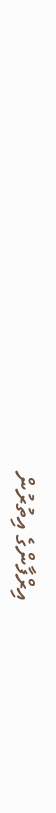އިރްފާންގެ އިތުރުން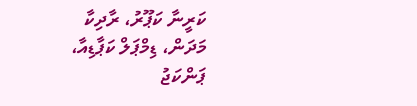ކަރީނާ ކަޕޫރު، ރާދިކާ މަދަން، ޑިމްޕަލް ކަޕާޑިއާ، ޕަންކަޖު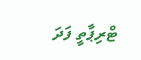ޓްރިޕާތީ ފަދަ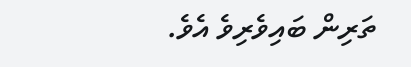ތަރިން ބައިވެރިވެ އެވެ.